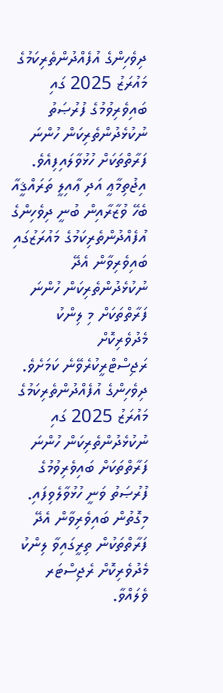ދިވެހިންގެ އުފެއްދުންތެރިކަމުގެ މައުރަޒު 2025 ގައި ބައިވެރިވުމުގެ ފުރުޞަތު ނުކުޅެދުންތެރިކަން ހުންނަ ފަރާތްތަކަށް ހުޅުވާލައިފިއެވެ.
އިޖުތިމާޢީ އަދި ޢާއިލީ ތަރައްޤީއާ ބެހޭ ވުޒާރާއިން ބުނީ ދިވެހިންގެ އުފެއްދުންތެރިކަމުގެ މައުރަޒުގައި ބައިވެރިވާން އެދޭ ނުކުޅެދުންތެރިކަން ހުންނަ ފަރާތްތަކަށް މި ލިންކު މެދުވެރިކޮށް ރަޖިސްޓްރީކުރެވޭނެ ކަމަށެވެ.
ދިވެހިންގެ އުފެއްދުންތެރިކަމުގެ މައުރަޒު 2025 ގައި ނުކުޅެދުންތެރިކަން ހުންނަ ފަރާތްތަކަށް ބައިވެރިވުމުގެ ފުރުޞަތު ވަނީ ހުޅުވާލެވިފައި.
މިގޮތުން ބައިވެރިވާން އެދޭ ފަރާތްތަކުން ތިރީގައިވާ ލިންކު މެދުވެރިކޮށް ރެޖިސްޓަރ ވެލައްވާ.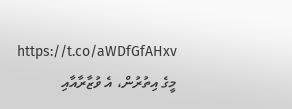https://t.co/aWDfGfAHxv
މީގެ އިތުރުން، އެ ވުޒާރާއާއި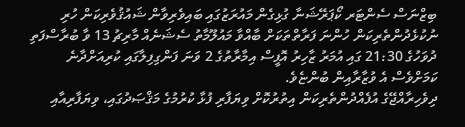ބިޒްނަސް ސެންޓަރ ކޯޕަރޭޝަނާ ގުޅިގެން މައުރަޒުގައި ބައިވެރިވާން ޝައުޤުވެރިކަން ހުރި ނުކުޅެދުންތެރިކަން ހުންނަ ފަރާތްތަކަށް ބާއްވާ މައުލޫމާތު ސެޝަނެއް މާރިޗު 13 ވާ ބުރާސްފަތި ދުވަހުގެ 21:30 ގައި އުމަރު ޒާހިރު އޮފީސް އިމާރާތުގެ 2 ވަނަ ފަންގިފިލާގައި ކުރިއަށްދާނެ ކަމަށްވެސް އެ ވުޒާރާއިން ބުންޏެވެ.
ދިވެހިރާއްޖޭގެ އުފެއްދުންތެރިކަން އިތުރުކޮށް ވިޔަފާރި ފުޅާ ކުރުމުގެ މަޤްޞަދުގައި، ވިޔަފާރިއާއި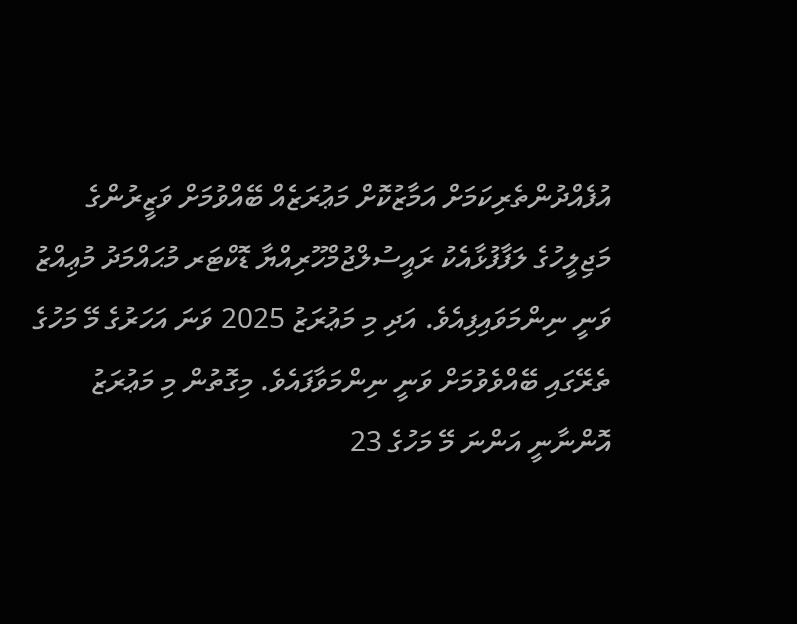އުފެއްދުންތެރިކަމަށް އަމާޒުކޮށް މަޢުރަޒެއް ބޭއްވުމަށް ވަޒީރުންގެ މަޖިލީހުގެ ލަފާފުޅާއެކު ރައީސުލްޖުމްހޫރިއްޔާ ޑޮކްޓަރ މުޙައްމަދު މުޢިއްޒު ވަނީ ނިންމަވައިފިއެވެ. އަދި މި މަޢުރަޒު 2025 ވަނަ އަހަރުގެ މޭ މަހުގެ ތެރޭގައި ބޭއްވެވުމަށް ވަނީ ނިންމަވާފައެވެ. މިގޮތުން މި މަޢުރަޒު އޮންނާނީ އަންނަ މޭ މަހުގެ 23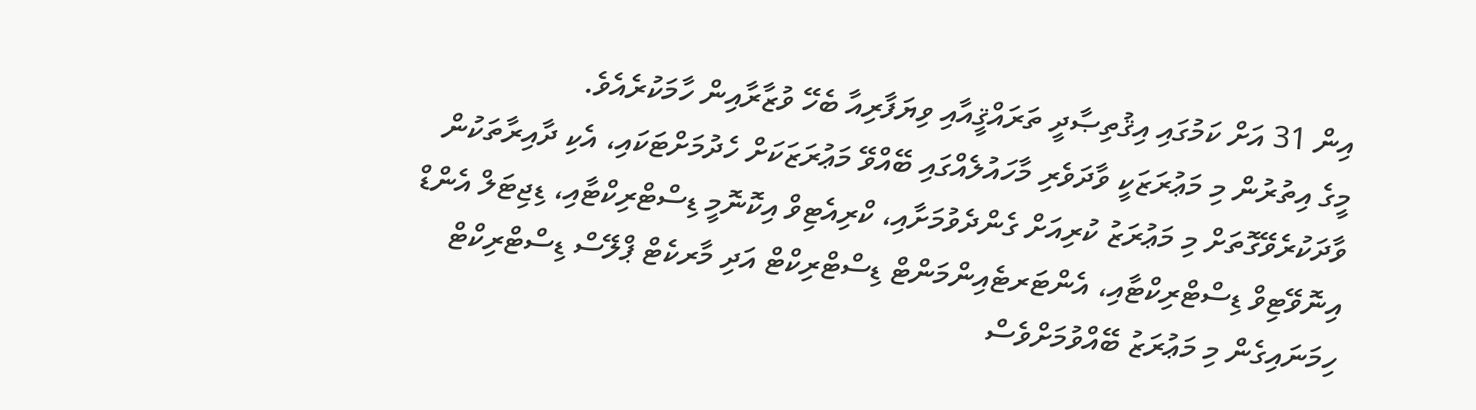އިން 31 އަށް ކަމުގައި އިޤުތިޞާދީ ތަރައްޤީއާއި ވިޔަފާރިއާ ބެހޭ ވުޒާރާއިން ހާމަކުރެއެވެ.
މީގެ އިތުރުން މި މަޢުރަޒަކީ ވާދަވެރި މާހައުލެއްގައި ބޭއްވޭ މަޢުރަޒަކަށް ހެދުމަށްޓަކައި، އެކި ދާއިރާތަކުން ވާދަކުރެވޭގޮތަށް މި މަޢުރަޒު ކުރިއަށް ގެންދެވުމަށާއި، ކްރިއެޓިވް އިކޮނޮމީ ޑިސްޓްރިކްޓާއި، ޑިޖިޓަލް އެންޑް އިނޮވޭޓިވް ޑިސްޓްރިކްޓާއި، އެންޓަރޓެއިންމަންޓް ޑިސްޓްރިކްޓް އަދި މާރކެޓް ޕްލޭސް ޑިސްޓްރިކްޓް ހިމަނައިގެން މި މަޢުރަޒު ބޭއްވުމަށްވެސް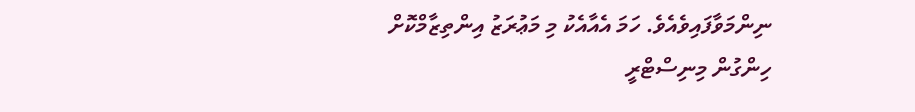ނިންމަވާފައިވެއެވެ. ހަމަ އެއާއެކު މި މަޢުރަޒު އިންތިޒާމްކޮށް ހިންގުން މިނިސްޓްރީ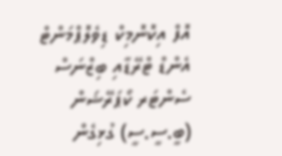އޮފް އިކޮނޮމިކް ޑިވެލޮޕްމަންޓް އެންޑް ޓްރޭޑާއި ބިޒްނަސް ސެންޓަރ ކޯޕަރޭޝަން (ބީ.ސީ.ސީ) ގުޅިގެން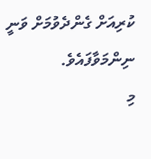ކުރިއަށް ގެންދެވުމަށް ވަނީ ނިންމަވާފައެވެ.
މި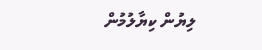ލިޔުން ކިޔާލުމުން